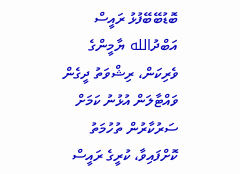ބޮޑުބޭބޭފުޅު ރައީސް އަބްދުالله ޔާމީންގެ ވެރިކަން، ރިޝްވަތު ދީގެން ވައްޓާލަން އުޅުނު ކަމަށް ސަރުކާރުން ތުހުމަތު ކޮށްފައިވާ، ކުރީގެ ރައީސް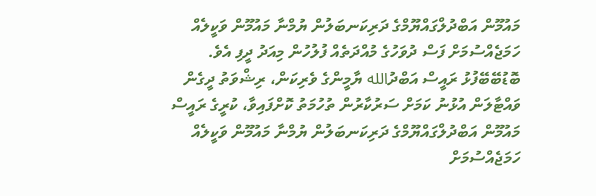މައުމޫން އަބްދުލްގައްޔޫމްގެ ދަރިކަނބަލުން ޔުމްނާ މައުމޫން ވަކީލެއް ހަމަޖެއްސުމަށް ފަސް ދުވަހުގެ މުއްދަތެއް ފުލުހުން މިއަދު ދީފި އެވެ.
ބޮޑުބޭބޭފުޅު ރައީސް އަބްދުالله ޔާމީންގެ ވެރިކަން، ރިޝްވަތު ދީގެން ވައްޓާލަން އުޅުނު ކަމަށް ސަރުކާރުން ތުހުމަތު ކޮށްފައިވާ، ކުރީގެ ރައީސް މައުމޫން އަބްދުލްގައްޔޫމްގެ ދަރިކަނބަލުން ޔުމްނާ މައުމޫން ވަކީލެއް ހަމަޖެއްސުމަށް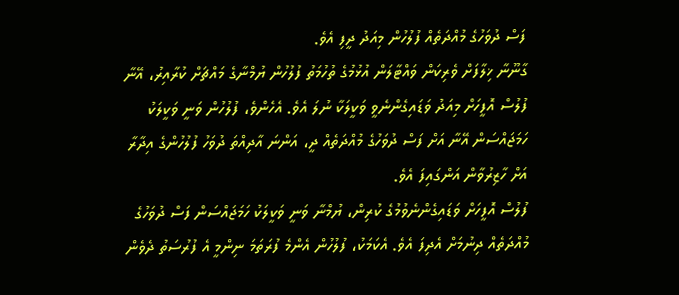ފަސް ދުވަހުގެ މުއްދަތެއް ފުލުހުން މިއަދު ދީފި އެވެ.
ގާނޫނާ ޚިލާފަށް ވެރިކަން ވައްޓާލަން އުޅުމުގެ ތުހުމަތު ފުލުހުން ޔުމްނާގެ މައްޗަށް ކުރާއިރު، އޭނާ ފުލުސް އޮފީހަށް މިއަދު ވަޑައިގެންނެވީ ވަކީލަކާ ނުލަ އެވެ. އެހެންވެ، ފުލުހުން ވަނީ ވަކީލަކު ހަމަޖައްސަން އޭނާ އަށް ފަސް ދުވަހުގެ މުއްދަތެއް ދީ، އަންނަ އާދިއްތަ ދުވަހު ފުލުހުންގެ އިދާރާ އަށް ހާޒިރުވާން އަންގައިފަ އެވެ.
ފުލުސް އޮފީހަށް ވަޑައިގެންނެވުމުގެ ކުރިން، ޔުމްނާ ވަނީ ވަކީލަކު ހަމަޖައްސަން ފަސް ދުވަހުގެ މުއްދަތެއް ދިނުމަށް އެދިފަ އެވެ. އެކަމަކު، ފުލުހުން އެންމެ ފުރަތަމަ ނިންމީ އެ ފުރުސަތު ދެވެން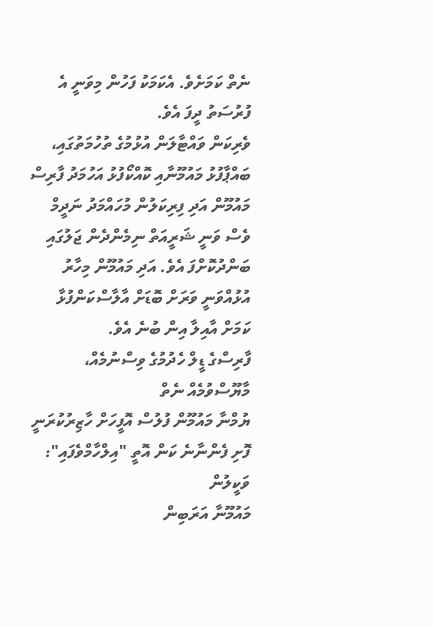ނެތް ކަމަށެވެ. އެކަމަކު ފަހުން މިވަނީ އެ ފުރުސަތު ދީފަ އެވެ.
ވެރިކަން ވައްޓާލަން އުޅުމުގެ ތުހުމަތުގައި، ބައްޕާފުޅު މައުމޫނާއި ކޮއްކޯފުޅު އަހުމަދު ފާރިސް މައުމޫން އަދި ފިރިކަލުން މުހައްމަދު ނަދީމް ވެސް ވަނީ ޝަރީއަތް ނިމެންދެން ޖަލުގައި ބަންދުކޮށްފަ އެވެ. އަދި މައުމޫން މިހާރު އުޅުއްވަނީ ވަރަށް ބޮޑަށް އާލާސްކަންފުޅާ ކަމަށް އާއިލާ އިން ބުނެ އެވެ.
ފާރިސްގެ ޑީލް ހެދުމުގެ ވިސްނުމެއް، މާޔޫސްވުމެއް ނެތް
ޔުމްނާ މައުމޫން ފުލުސް އޮފީހަށް ހާޒިރުކުރަނީ
ފޮށި ފެންނާނެ ކަން އޮތީ "އިލްހާމްވެފައި": ވަކީލުން
މައުމޫނާ އަރަބިން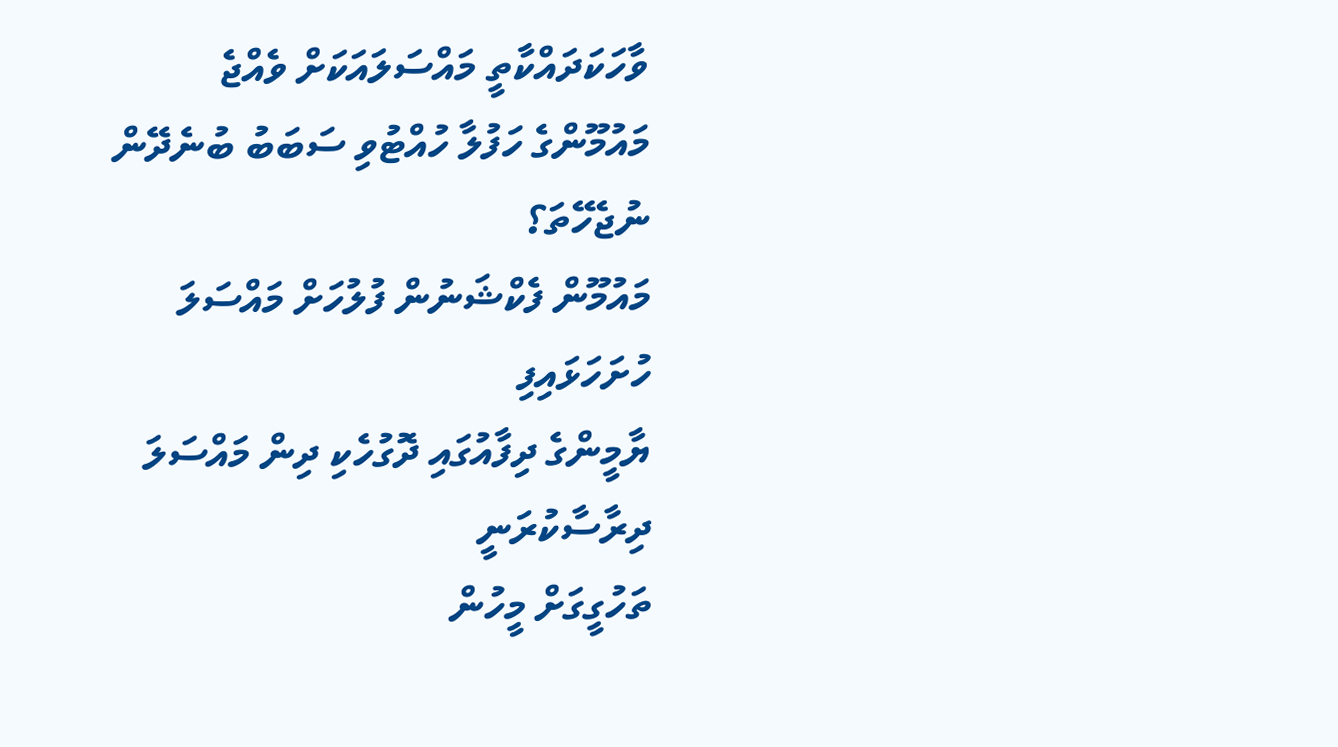ވާހަކަދައްކާތީ މައްސަލައަކަށް ވެއްޖެ
މައުމޫންގެ ހަފުލާ ހުއްޓުވި ސަބަބު ބުނެދޭން ނުޖެހޭތަ؟
މައުމޫން ފެކްޝަނުން ފުލުހަށް މައްސަލަ ހުށަހަޅައިފި
ޔާމީންގެ ދިފާއުގައި ދޮގުހެކި ދިން މައްސަލަ ދިރާސާކުރަނީ
ތަހުގީގަށް މީހުން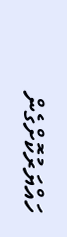ހައްޔަރުކޮށްގެން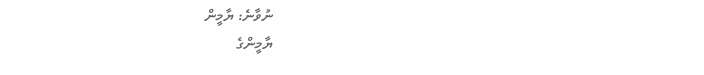ނުވާނެ: ޔާމީން
ޔާމީންގެ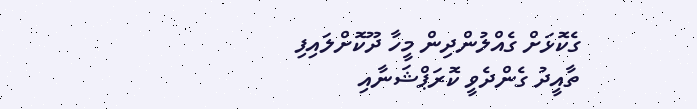ގެކޮޅަށް ގެއްލުންދިން މީހާ ދޫކޮށްލައިފި
ތާއީދު ގެންދެވީ ކޮރަޕްޝަނާއި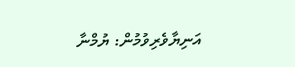އަނިޔާވެރިވުމުން: ޔުމްނާ